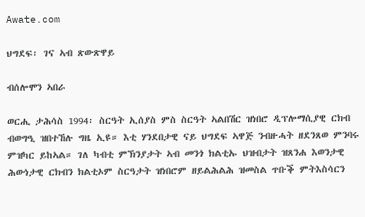Awate.com

ህግደፍ፡ ገና ኣብ ጽውጽዋይ

ብሰሎሞን ኣበራ

ወርሒ ታሕሳስ 1994፡ ስርዓት ኢሰያስ ምስ ስርዓት ኣልበሽር ዝነበሮ ዲፕሎማሲያዊ ርክብ ብወግዒ ዝበተኸሉ ግዜ ኢዩ። እቲ ሃንደበታዊ ናይ ህግደፍ ኣዋጅ ንብዙሓት ዘደንጸወ ምንባሩ ምዝካር ይከኣል። ገለ ካብቲ ምኽንያታት ኣብ መንጎ ክልቲኡ ህዝብታት ዝጸንሐ እወንታዊ ሕውነታዊ ርክብን ክልቲኦም ስርዓታት ዝነበሮም ዘይልሕልሕ ዝመስል ጥቡቕ ምትእስሳርን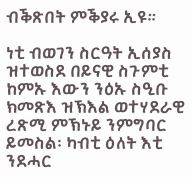ብቕጽበት ምቕያሩ ኢዩ።

ነቲ ብወገን ስርዓት ኢሰያስ ዝተወስደ በይናዊ ስጉምቲ ከምኡ እውን ንዕኡ ስዒቡ ክመጽእ ዝኽእል ወተሃደራዊ ረጽሚ ምኽኑይ ንምግባር ይመስል፡ ካብቲ ዕለት እቲ ንደሓር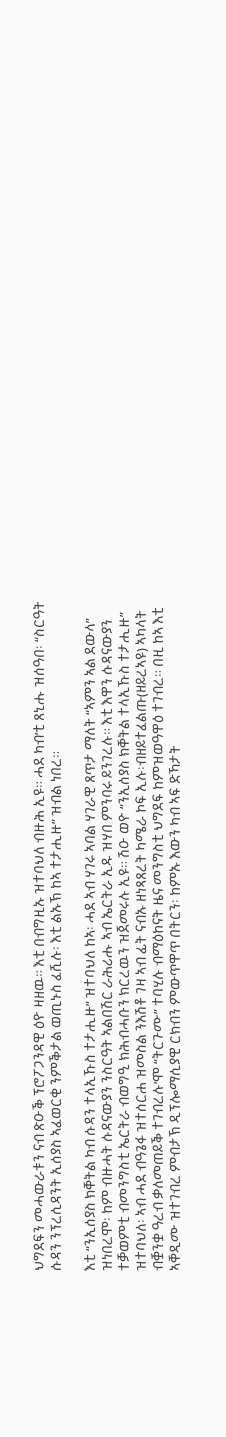ህግደፍን መሓውራቱን ናብ ጽዑቕ ፕሮፖጋንዳዊ ዕዮ ዛዘዉ። እቲ በብግዚኡ ዝተባህለ ብዙሕ ኢዩ። ሓደ ካብ’ቲ ጸኒሑ ዝሰዓበ፡ “ስርዓት ሱዳን ንፕረሲዳንት ኢሰያስ ኣፈወርቂ ንምቕታል ወጢኑስ ፈሺሉ፡ እቲ ልኡኽ ከኣ ተታሒዙ” ዝብል ነበረ።

እቲ “ንኢሰያስ ክቐትል ካብ ሱዳን ተላኢኹስ ተታሒዙ” ዝተባህለ ከኣ፡ ሓደ ኣብ ሃገሩ ኣባል ሃገራዊ ጸጥታ ማለት “ኣምን ኣል ደውላ” ዝነበረሞ፡ ከም ብዙሓት ሱዳናውያን ንስርዓት ኣልበሽር ራሕሪሑ ኣብ ኤርትራ ኢዱ ዝሃበ ምንባሩ ይንገረሉ። እቲ እዋን ሱዳናውያን ተቓወምቲ ብመንግስቲ ኤርትራ ብወግዒ ክሕብሓቡን ክርረዉን ዝጀመሩሉ ኢዩ። ሽዑ ወዮ “ንኢሰያስ ክቐትል ተላኢኹስ ተታሒዙ” ዝተባህለ፡ ኣብ ሓደ ብዓጌፋ ዝተሰርሐ ዝመስል ንእሽቶ ገዛ ኣብ ፊት ናብኡ ዘነጻጸረት ካሜራ ኮፍ ኢሉ፡ብዘይተፈልጡ(ዘይረኣዩ) ኣካላት ብቛንቋ ዓረብ ቃለመጠይቕ ተገብረሉ’ሞ “ትርጉሙ” ተባሂሉ ብማዕከናት ዜና መንግስቲ ህግደፍ ከምዝወዓዋዕ ተገብረ። በዚ ከኣ እቲ ኣቐዲሙ ዝተገብረ ምብታኽ ዲፕሎማሲያዊ ርክብን ምውጥዋጥ በትርን፡ ከምኡ እውን ካብ ኣፍ ድኻታት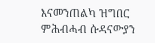እናመንጠልካ ዝግበር ምሕብሓብ ሱዳናውያን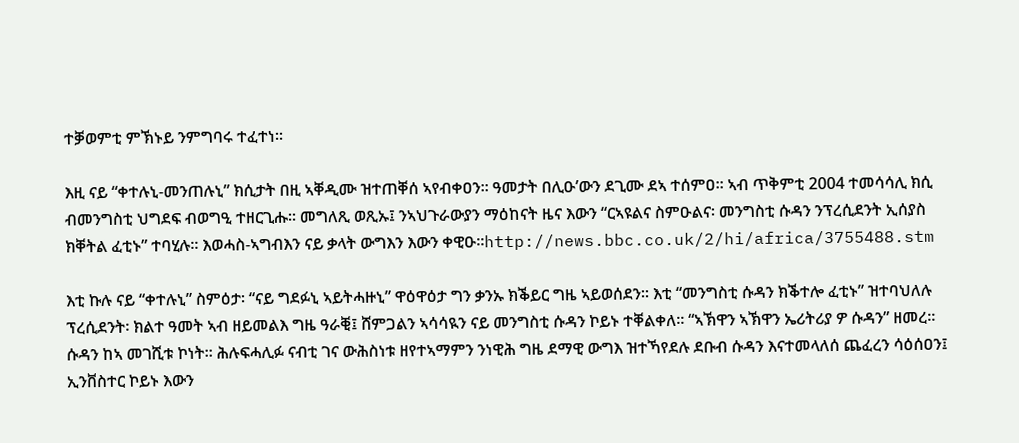ተቓወምቲ ምኽኑይ ንምግባሩ ተፈተነ።

እዚ ናይ “ቀተሉኒ-መንጠሉኒ” ክሲታት በዚ ኣቐዲሙ ዝተጠቐሰ ኣየብቀዐን። ዓመታት በሊዑ’ውን ደጊሙ ደኣ ተሰምዐ። ኣብ ጥቅምቲ 2004 ተመሳሳሊ ክሲ ብመንግስቲ ህግደፍ ብወግዒ ተዘርጊሑ። መግለጺ ወጺኡ፤ ንኣህጉራውያን ማዕከናት ዜና እውን “ርኣዩልና ስምዑልና፡ መንግስቲ ሱዳን ንፕረሲደንት ኢሰያስ ክቐትል ፈቲኑ” ተባሂሉ። እወሓስ-ኣግብእን ናይ ቃላት ውግእን እውን ቀዊዑ።http://news.bbc.co.uk/2/hi/africa/3755488.stm

እቲ ኩሉ ናይ “ቀተሉኒ” ስምዕታ፡ “ናይ ግደፉኒ ኣይትሓዙኒ” ዋዕዋዕታ ግን ቃንኡ ክቕይር ግዜ ኣይወሰደን። እቲ “መንግስቲ ሱዳን ክቕተሎ ፈቲኑ” ዝተባህለሉ ፕረሲደንት፡ ክልተ ዓመት ኣብ ዘይመልእ ግዜ ዓራቒ፤ ሸምጋልን ኣሳሳዪን ናይ መንግስቲ ሱዳን ኮይኑ ተቐልቀለ። “ኣኽዋን ኣኽዋን ኤሪትሪያ ዎ ሱዳን” ዘመረ። ሱዳን ከኣ መገሺቱ ኮነት። ሕሉፍሓሊፉ ናብቲ ገና ውሕስነቱ ዘየተኣማምን ንነዊሕ ግዜ ደማዊ ውግእ ዝተኻየደሉ ደቡብ ሱዳን እናተመላለሰ ጨፈረን ሳዕሰዐን፤ ኢንቨስተር ኮይኑ እውን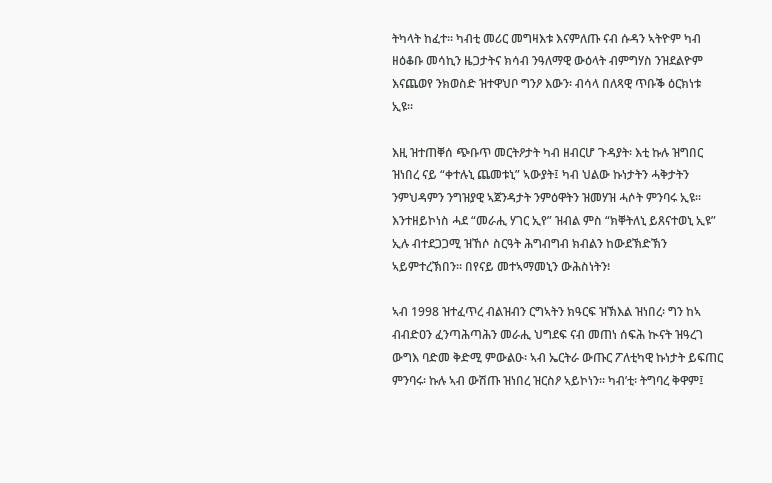ትካላት ከፈተ። ካብቲ መሪር መግዛእቱ እናምለጡ ናብ ሱዳን ኣትዮም ካብ ዘዕቆቡ መሳኪን ዜጋታትና ክሳብ ንዓለማዊ ውዕላት ብምግሃስ ንዝደልዮም እናጨወየ ንክወስድ ዝተዋህቦ ግንዖ እውን፡ ብሳላ በለጻዊ ጥቡቕ ዕርክነቱ ኢዩ።

እዚ ዝተጠቐሰ ጭቡጥ መርትዖታት ካብ ዘብርሆ ጉዳያት፡ እቲ ኩሉ ዝግበር ዝነበረ ናይ “ቀተሉኒ ጨመቱኒ” ኣውያት፤ ካብ ህልው ኩነታትን ሓቅታትን ንምህዳምን ንግዝያዊ ኣጀንዳታት ንምዕዋትን ዝመሃዝ ሓሶት ምንባሩ ኢዩ። እንተዘይኮነስ ሓደ “መራሒ ሃገር ኢየ” ዝብል ምስ “ክቐትለኒ ይጸናተወኒ ኢዩ” ኢሉ ብተደጋጋሚ ዝኸሶ ስርዓት ሕግብግብ ክብልን ከውደኽድኽን ኣይምተረኽበን። በየናይ መተኣማመኒን ውሕስነትን፧

ኣብ 1998 ዝተፈጥረ ብልዝብን ርግኣትን ክዓርፍ ዝኽእል ዝነበረ፡ ግን ከኣ ብብድዐን ፈንጣሕጣሕን መራሒ ህግደፍ ናብ መጠነ ሰፍሕ ኲናት ዝዓረገ ውግእ ባድመ ቅድሚ ምውልዑ፡ ኣብ ኤርትራ ውጡር ፖለቲካዊ ኩነታት ይፍጠር ምንባሩ፡ ኩሉ ኣብ ውሽጡ ዝነበረ ዝርስዖ ኣይኮነን። ካብ’ቲ፡ ትግባረ ቅዋም፤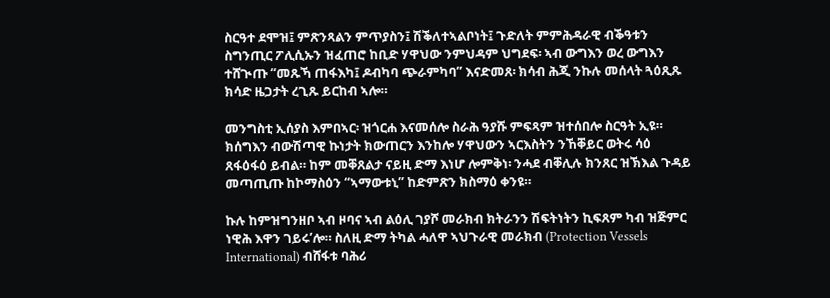ስርዓተ ደሞዝ፤ ምጽንጻልን ምጥያስን፤ ሽቕለተኣልቦነት፤ ጉድለት ምምሕዳራዊ ብቕዓቱን ስግንጢር ፖሊሲኡን ዝፈጠሮ ከቢድ ሃዋህው ንምህዳም ህግደፍ፡ ኣብ ውግእን ወረ ውግእን ተሸጒጡ “መጹኻ ጠፋእካ፤ ዶብካባ ጭራምካባ” እናድመጸ፡ ክሳብ ሕጂ ንኩሉ መሰላት ጓዕጺጹ ክሳድ ዜጋታት ረጊጹ ይርከብ ኣሎ።

መንግስቲ ኢሰያስ እምበኣር፡ ዝጎርሐ እናመሰሎ ስራሕ ዓያሹ ምፍጻም ዝተሰበሎ ስርዓት ኢዩ። ክሰግእን ብውሽጣዊ ኩነታት ክውጠርን እንከሎ ሃዋህውን ኣርእስትን ንኸቐይር ወትሩ ሳዕ ጸፋዕፋዕ ይብል። ከም መቐጸልታ ናይዚ ድማ እነሆ ሎምቅነ፡ ንሓደ ብቐሊሉ ክንጸር ዝኽእል ጉዳይ መጣጢጡ ከኮማስዕን “ኣማውቱኒ” ከድምጽን ክስማዕ ቀንዩ።

ኩሉ ከምዝግንዘቦ ኣብ ዞባና ኣብ ልዕሊ ገያሾ መራክብ ክትራንን ሽፍትነትን ኪፍጸም ካብ ዝጅምር ነዊሕ እዋን ገይሩ’ሎ። ስለዚ ድማ ትካል ሓለዋ ኣህጉራዊ መራክብ (Protection Vessels International) ብሸፋቱ ባሕሪ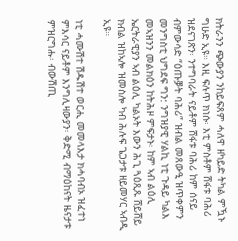ክትራንን ጭውያን ንከይፍጸም ሓለዋ ዘካይድ ትካል ምዃኑ ግሁድ ኢዩ። እዚ ፍሉጥ ክነሱ፡ እቲ ምስቶም ሸፋቱ ባሕሪ ዝደናገጽን፡ ንተግባራት ናይቶም ሸፋቱ ባሕሪ ከም ሰናይ ብምውሳድ “ዕጡቓት ባሕሪ” ዝብል መጸውዒ ዝጥቀምን መንግስቲ ህግደፍ ግን: ንግዝያዊ ሃልኪ ነቲ ጉዳይ ካልእ መኣዝንን መልክዕን ከትሕዞ ምፍታኑ፡ ከም ኣብ ልዕሊ ኤርትራዊያን ኣብ ልዕሊ ካልኦት እውን ሕጊ ጓዕጺጹ ሸይሸይ ክብል ዝከኣሎ ዝመስሎ ካብ ሕሉፍ ጌጋታቱ ዘይመሃር ኣብዲ ኢዩ።

ነቲ ሓሙሽተ ሽዱሽተ ወርሒ መመላእታ ክሓባብኦ ዝፈተነ ምእሳር ናይቶም እንግሊዛውያን፡ ቅድሚ ብማዕከናት ዜናታቱ ምዝርግሑ፡ ብውሽጢ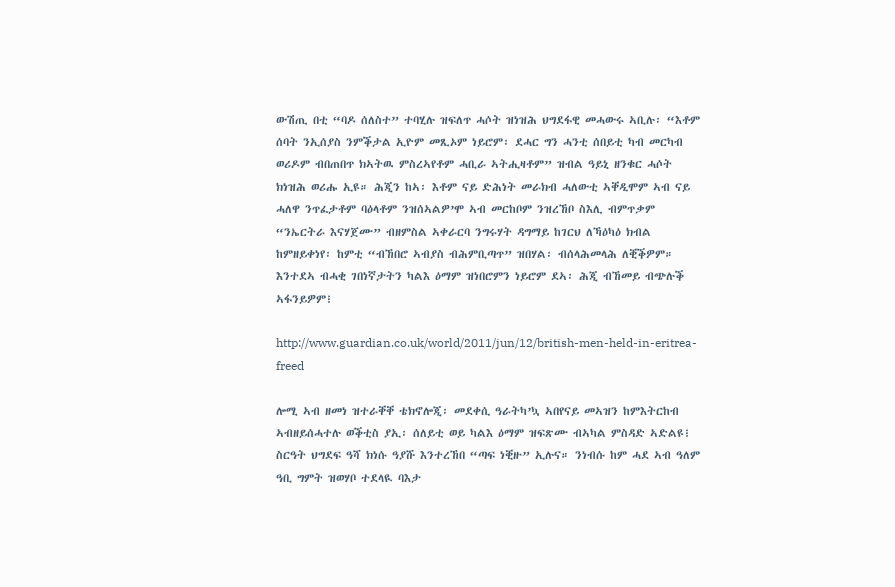ውሽጢ በቲ “ባዶ ሰለስተ” ተባሂሉ ዝፍለጥ ሓሶት ዝነዝሕ ህግደፋዊ መሓውሩ ኣቢሉ፡ “እቶም ሰባት ንኢሰያስ ንምቕታል ኢዮም መጺኦም ነይሮም፡ ደሓር ግን ሓንቲ ሰበይቲ ካብ መርካብ ወሪዶም ብበጠበጥ ክኣትዉ ምስረኣየቶም ሓቢራ ኣትሒዛቶም” ዝብል ዓይኒ ዘንቁር ሓሶት ክነዝሕ ወሪሑ ኢዩ። ሕጂን ከኣ፡ እቶም ናይ ድሕነት መራክብ ሓለውቲ ኣቐዲሞም ኣብ ናይ ሓለዋ ንጥፈታቶም ባዕላቶም ንዝሰኣልዎ’ሞ ኣብ መርከቦም ንዝረኸቦ ስእሊ ብምጥቃም “ንኤርትራ እናሃጀሙ” ብዘምስል ኣቀራርባ ንግሩሃት ዳግማይ ከገርህ ለኻዕካዕ ክብል ከምዘይቀነየ፡ ከምቲ “ብኸበሮ ኣብያስ ብሕምቢጣጥ” ዝበሃል፡ ብሰላሕመላሕ ለቒቕዎም። እንተደኣ ብሓቂ ገበነኛታትን ካልእ ዕማም ዝነበሮምን ነይሮም ደኣ፡ ሕጂ ብኸመይ ብጭሉቕ ኣፋንይዎም፧

http://www.guardian.co.uk/world/2011/jun/12/british-men-held-in-eritrea-freed

ሎሚ ኣብ ዘመነ ዝተራቐቐ ቴክኖሎጂ፡ መደቀሲ ዓራትካ’ኳ ኣበየናይ መኣዝን ከምእትርከብ ኣብዘይሰሓተሉ ወቕቲስ ያኢ፡ ሰለይቲ ወይ ካልእ ዕማም ዝፍጽሙ ብኣካል ምስዳድ ኣድልዩ፧ ስርዓት ህግደፍ ዓሻ ክነሱ ዓያሹ እንተረኸበ “ጣፍ ነቒዙ” ኢሉና። ንነብሱ ከም ሓደ ኣብ ዓለም ዓቢ ግምት ዝወሃቦ ተደላዪ ባእታ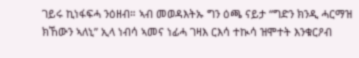ገይሩ ኪነፋፍሓ ንዕዘብ። ኣብ መወዳእትኡ ግን ዕጫ ናይታ “ግድን ክንዲ ሓርማዝ ክኸውን ኣለኒ” ኢላ ነብሳ ኣመና ነፊሓ ገዛእ ርእሳ ተኲሳ ዝሞተት እንቁርዖብ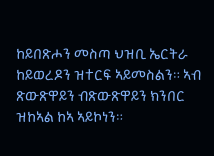ከይበጽሖን መስጣ ህዝቢ ኤርትራ ከይወረዶን ዝተርፍ ኣይመስልን። ኣብ ጽውጽዋይን ብጽውጽዋይን ክንበር ዝከኣል ከኣ ኣይኮነን።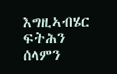እግዚኣብሄር ፍትሕን ሰላምን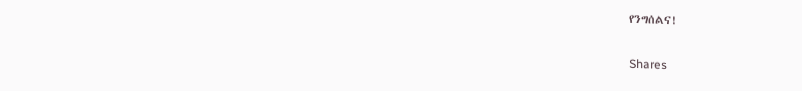የንግሰልና!

Shares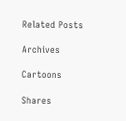Related Posts

Archives

Cartoons

Shares